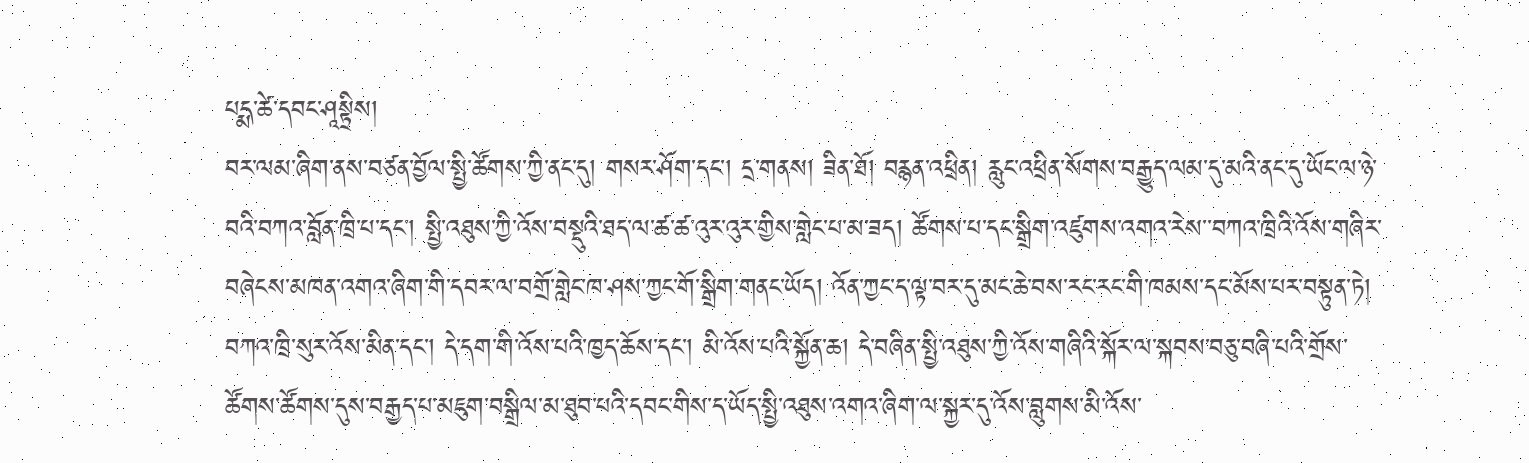པདྨ་ཚེ་དབང་ཤཱསྟྲིས།
བར་ལམ་ཞིག་ནས་བཙན་བྱོལ་སྤྱི་ཚོགས་ཀྱི་ནང་དུ། གསར་ཤོག་དང་། དྲ་གནས། ཟིན་ཐོ། བརྙན་འཕྲིན། རླུང་འཕྲིན་སོགས་བརྒྱུད་ལམ་དུ་མའི་ནང་དུ་ཡོང་ལ་ཉེ་བའི་བཀའ་བློན་ཁྲི་པ་དང་། སྤྱི་འཐུས་ཀྱི་འོས་བསྡུའི་ཐད་ལ་ཚ་ཚ་འུར་འུར་གྱིས་གླེང་པ་མ་ཟད། ཚོགས་པ་དང་སྒྲིག་འཛུགས་འགའ་རེས་་བཀའ་ཁྲིའི་འོས་གཞིར་བཞེངས་མཁན་འགའ་ཞིག་གི་དབར་ལ་བགྲོ་གླེང་ཁ་ཤས་ཀྱང་གོ་སྒྲིག་གནང་ཡོད། འོན་ཀྱང་ད་ལྟ་བར་དུ་མང་ཆེ་བས་རང་རང་གི་ཁམས་དང་མོས་པར་བསྟུན་ཏེ། བཀའ་ཁྲི་སུར་འོས་མིན་དང་། དེ་དག་གི་འོས་པའི་ཁྱད་ཆོས་དང་། མི་འོས་པའི་སྐྱོན་ཆ། དེ་བཞིན་སྤྱི་འཐུས་ཀྱི་འོས་གཞིའི་སྐོར་ལ་སྐབས་བཅུ་བཞི་པའི་གྲོས་ཚོགས་ཚོགས་དུས་བརྒྱད་པ་མཇུག་བསྒྲིལ་མ་ཐུབ་པའི་དབང་གིས་ད་ཡོད་སྤྱི་འཐུས་འགའ་ཞིག་ལ་སྐྱར་དུ་འོས་བླུགས་མི་འོས་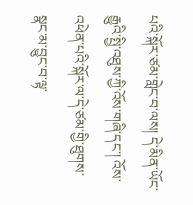པའི་སྐོར་ཙམ་གླེང་བ་ལས། དེ་མིན་ཡོང་རྒྱུའི་སྤྱི་འཐུས་ཀྱི་འོས་གཞི་དང་། འོས་འཕེན་པའི་སྐོར་ལ་དེ་ཙམ་གྱི་ཐུགས་སྣང་མ་བྱུང་བ་ལྟ་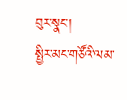བུར་སྣང་།
སྤྱིར་མང་གཙོའི་ལམ་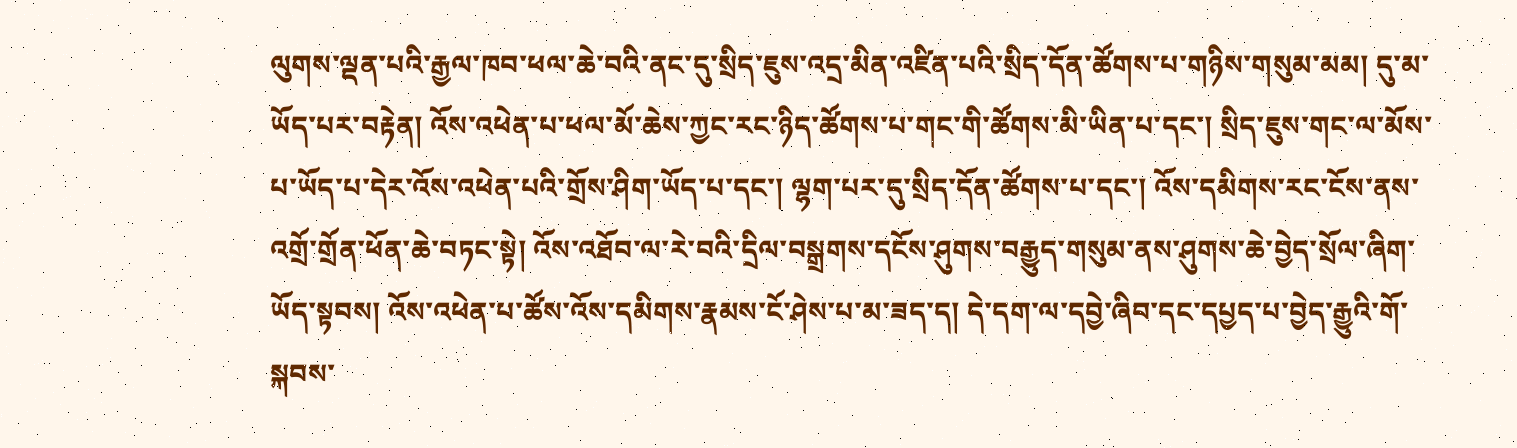ལུགས་ལྡན་པའི་རྒྱལ་ཁབ་ཕལ་ཆེ་བའི་ནང་དུ་སྲིད་ཇུས་འདྲ་མིན་འཛིན་པའི་སྲིད་དོན་ཚོགས་པ་གཉིས་གསུམ་མམ། དུ་མ་ཡོད་པར་བརྟེན། འོས་འཕེན་པ་ཕལ་མོ་ཆེས་ཀྱང་རང་ཉིད་ཚོགས་པ་གང་གི་ཚོགས་མི་ཡིན་པ་དང་། སྲིད་ཇུས་གང་ལ་མོས་པ་ཡོད་པ་དེར་འོས་འཕེན་པའི་གྲོས་ཤིག་ཡོད་པ་དང་། ལྷག་པར་དུ་སྲིད་དོན་ཚོགས་པ་དང་། འོས་དམིགས་རང་ངོས་ནས་འགྲོ་གྲོན་ཕོན་ཆེ་བཏང་སྟེ། འོས་འཐོབ་ལ་རེ་བའི་དྲིལ་བསྒྲགས་དངོས་ཤུགས་བརྒྱུད་གསུམ་ནས་ཤུགས་ཆེ་བྱེད་སྲོལ་ཞིག་ཡོད་སྟབས། འོས་འཕེན་པ་ཚོས་འོས་དམིགས་རྣམས་ངོ་ཤེས་པ་མ་ཟད་ད། དེ་དག་ལ་དབྱེ་ཞིབ་དང་དཔྱད་པ་བྱེད་རྒྱུའི་གོ་སྐབས་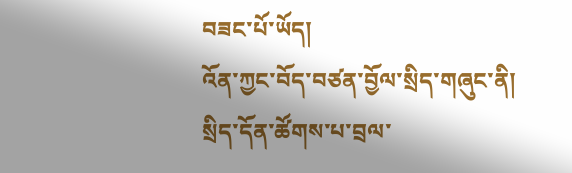བཟང་པོ་ཡོད།
འོན་ཀྱང་བོད་བཙན་བྱོལ་སྲིད་གཞུང་ནི། སྲིད་དོན་ཚོགས་པ་བྲལ་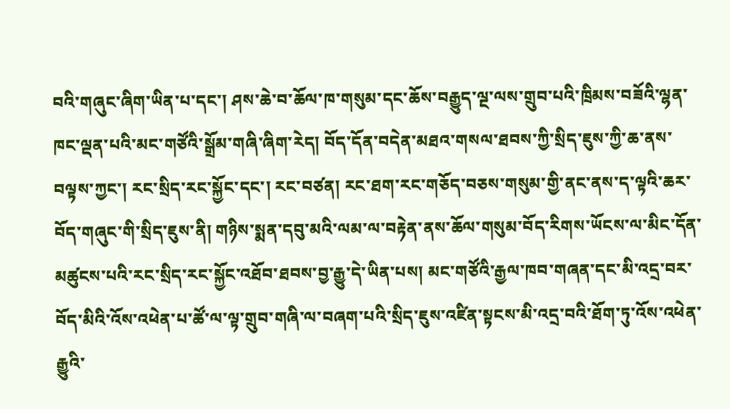བའི་གཞུང་ཞིག་ཡིན་པ་དང་། ཤས་ཆེ་བ་ཆོལ་ཁ་གསུམ་དང་ཆོས་བརྒྱུད་ལྔ་ལས་གྲུབ་པའི་ཁྲིམས་བཟོའི་ལྷན་ཁང་ལྡན་པའི་མང་གཙོའི་སྒྲོམ་གཞི་ཞིག་རེད། བོད་དོན་བདེན་མཐའ་གསལ་ཐབས་ཀྱི་སྲིད་ཇུས་ཀྱི་ཆ་ནས་བལྟས་ཀྱང་། རང་སྲིད་རང་སྐྱོང་དང་། རང་བཙན། རང་ཐག་རང་གཅོད་བཅས་གསུམ་གྱི་ནང་ནས་ད་ལྟའི་ཆར་བོད་གཞུང་གི་སྲིད་ཇུས་ནི། གཉིས་སྨན་དབུ་མའི་ལམ་ལ་བརྟེན་ནས་ཆོལ་གསུམ་བོད་རིགས་ཡོངས་ལ་མིང་དོན་མཚུངས་པའི་རང་སྲིད་རང་སྐྱོང་འཐོབ་ཐབས་བྱ་རྒྱུ་དེ་ཡིན་པས། མང་གཙོའི་རྒྱལ་ཁབ་གཞན་དང་མི་འདྲ་བར་བོད་མིའི་འོས་འཕེན་པ་ཚོ་ལ་ལྟ་གྲུབ་གཞི་ལ་བཞག་པའི་སྲིད་ཇུས་འཛིན་སྟངས་མི་འདྲ་བའི་ཐོག་ཏུ་འོས་འཕེན་རྒྱུའི་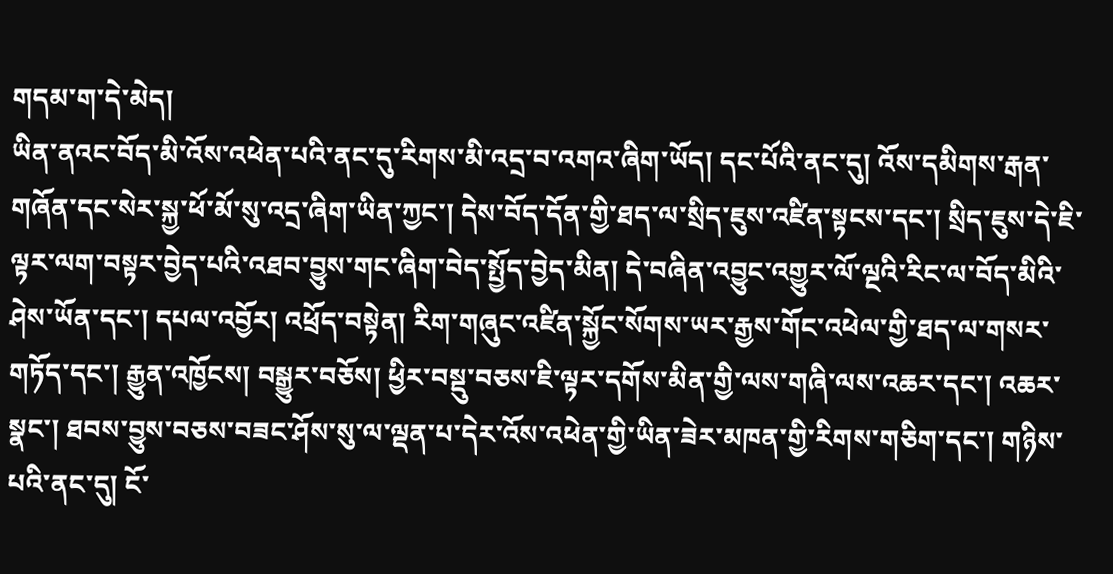གདམ་ག་དེ་མེད།
ཡིན་ནའང་བོད་མི་འོས་འཕེན་པའི་ནང་དུ་རིགས་མི་འདྲ་བ་འགའ་ཞིག་ཡོད། དང་པོའི་ནང་དུ། འོས་དམིགས་རྒན་གཞོན་དང་སེར་སྐྱ་ཕོ་མོ་སུ་འདྲ་ཞིག་ཡིན་ཀྱང་། དེས་བོད་དོན་གྱི་ཐད་ལ་སྲིད་ཇུས་འཛིན་སྟངས་དང་། སྲིད་ཇུས་དེ་ཇི་ལྟར་ལག་བསྟར་བྱེད་པའི་འཐབ་བྱུས་གང་ཞིག་བེད་སྤྱོད་བྱེད་མིན། དེ་བཞིན་འབྱུང་འགྱུར་ལོ་ལྔའི་རིང་ལ་བོད་མིའི་ཤེས་ཡོན་དང་། དཔལ་འབྱོར། འཕྲོད་བསྟེན། རིག་གཞུང་འཛིན་སྐྱོང་སོགས་ཡར་རྒྱས་གོང་འཕེལ་གྱི་ཐད་ལ་གསར་གཏོད་དང་། རྒྱུན་འཁྱོངས། བསྒྱུར་བཅོས། ཕྱིར་བསྡུ་བཅས་ཇི་ལྟར་དགོས་མིན་གྱི་ལས་གཞི་ལས་འཆར་དང་། འཆར་སྣང་། ཐབས་བྱུས་བཅས་བཟང་ཤོས་སུ་ལ་ལྡན་པ་དེར་འོས་འཕེན་གྱི་ཡིན་ཟེར་མཁན་གྱི་རིགས་གཅིག་དང་། གཉིས་པའི་ནང་དུ། ངོ་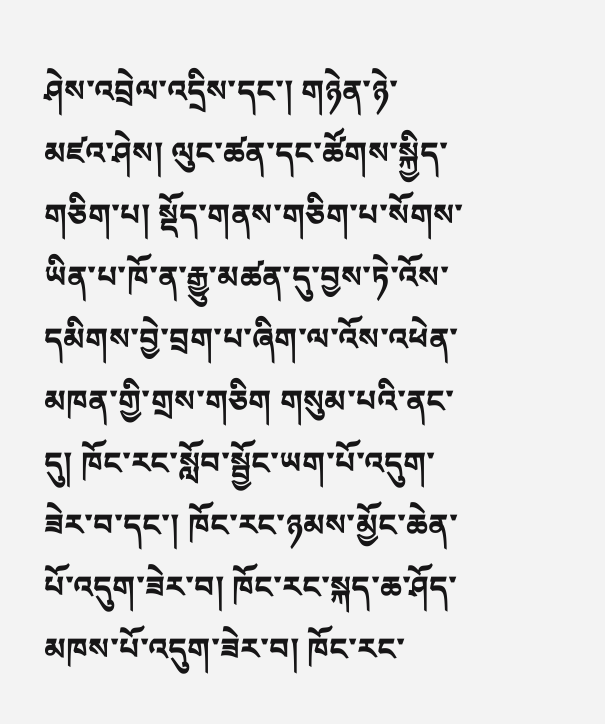ཤེས་འབྲེལ་འདྲིས་དང་། གཉེན་ཉེ་མཛའ་ཤེས། ལུང་ཚན་དང་ཚོགས་སྐྱིད་གཅིག་པ། སྡོད་གནས་གཅིག་པ་སོགས་ཡིན་པ་ཁོ་ན་རྒྱུ་མཚན་དུ་བྱས་ཏེ་འོས་དམིགས་བྱེ་བྲག་པ་ཞིག་ལ་འོས་འཕེན་མཁན་གྱི་གྲས་གཅིག གསུམ་པའི་ནང་དུ། ཁོང་རང་སློབ་སྦྱོང་ཡག་པོ་འདུག་ཟེར་བ་དང་། ཁོང་རང་ཉམས་མྱོང་ཆེན་པོ་འདུག་ཟེར་བ། ཁོང་རང་སྐད་ཆ་ཤོད་མཁས་པོ་འདུག་ཟེར་བ། ཁོང་རང་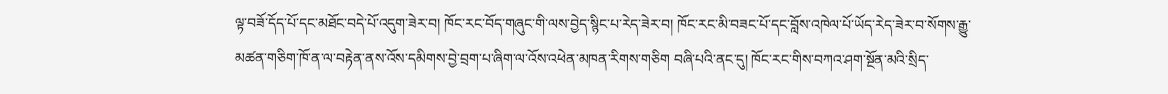ལྟ་བཟོ་དོད་པོ་དང་མཐོང་བདེ་པོ་འདུག་ཟེར་བ། ཁོང་རང་བོད་གཞུང་གི་ལས་བྱེད་སྙིང་པ་རེད་ཟེར་བ། ཁོང་རང་མི་བཟང་པོ་དང་བློས་འཁེལ་པོ་ཡོད་རེད་ཟེར་བ་སོགས་རྒྱུ་མཚན་གཅིག་ཁོ་ན་ལ་བརྟེན་ནས་འོས་དམིགས་བྱེ་བྲག་པ་ཞིག་ལ་འོས་འཕེན་མཁན་རིགས་གཅིག བཞི་པའི་ནང་དུ། ཁོང་རང་གིས་བཀའ་ཤག་སྔོན་མའི་སྲིད་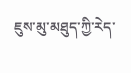ཇུས་མུ་མཐུད་ཀྱི་རེད་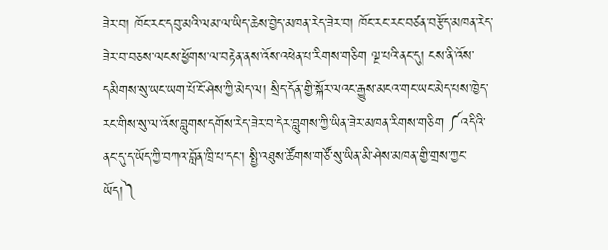ཟེར་བ། ཁོང་རང་དབུ་མའི་ལམ་ལ་ཡིད་ཆེས་བྱེད་མཁན་རེད་ཟེར་བ། ཁོང་རང་རང་བཙན་བརྩོད་མཁན་རེད་ཟེར་བ་བཅས་ལངས་ཕྱོགས་ལ་བརྟེན་ནས་འོས་འཕེན་པ་རིགས་གཅིག ལྔ་པའི་ནང་དུ། ངས་ནི་འོས་དམིགས་སུ་ཡང་ཡག་པོ་ངོ་ཤེས་ཀྱི་མེད་ལ། སྲིད་དོན་གྱི་སྐོར་ལའང་རྒྱུས་མངའ་གང་ཡང་མེད་པས་ཁྱེད་རང་གིས་སུ་ལ་འོས་བླུགས་དགོས་རེད་ཟེར་བ་དེར་བླུགས་ཀྱི་ཡིན་ཟེར་མཁན་རིགས་གཅིག ༼འདིའི་ནང་དུ་ད་ཡོད་ཀྱི་བཀའ་བློན་ཁྲི་པ་དང་། སྤྱི་འཐུས་ཚོགས་གཙོ་སུ་ཡིན་མི་ཤེས་མཁན་གྱི་གྲས་ཀྱང་ཡོད།༽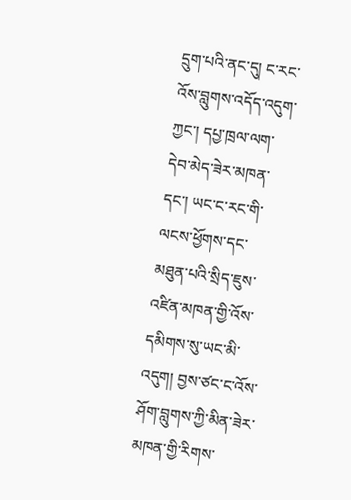དྲུག་པའི་ནང་དུ། ང་རང་འོས་བླུགས་འདོད་འདུག་ཀྱང་། དཔྱ་ཁྲལ་ལག་དེབ་མེད་ཟེར་མཁན་དང་། ཡང་ང་རང་གི་ལངས་ཕྱོགས་དང་མཐུན་པའི་སྲིད་ཇུས་འཛིན་མཁན་གྱི་འོས་དམིགས་སུ་ཡང་མི་འདུག། བྱས་ཙང་ང་འོས་ཤོག་བླུགས་ཀྱི་མིན་ཟེར་མཁན་གྱི་རིགས་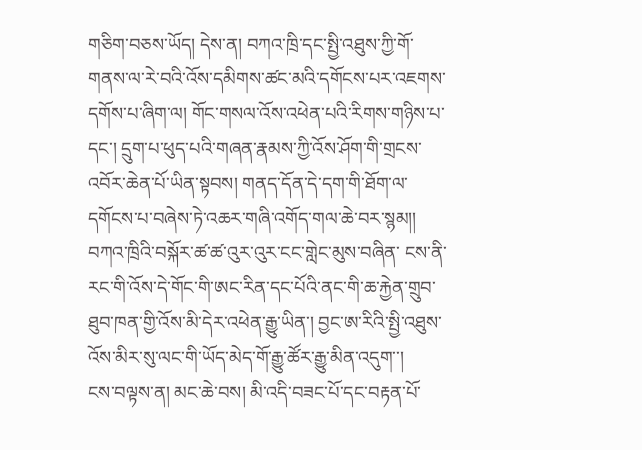གཅིག་བཅས་ཡོད། དེས་ན། བཀའ་ཁྲི་དང་སྤྱི་འཐུས་ཀྱི་གོ་གནས་ལ་རེ་བའི་འོས་དམིགས་ཚང་མའི་དགོངས་པར་འཇགས་དགོས་པ་ཞིག་ལ། གོང་གསལ་འོས་འཕེན་པའི་རིགས་གཉིས་པ་དང་། དྲུག་པ་ཕུད་པའི་གཞན་རྣམས་ཀྱི་འོས་ཤོག་གི་གྲངས་འབོར་ཆེན་པོ་ཡིན་སྟབས། གནད་དོན་དེ་དག་གི་ཐོག་ལ་དགོངས་པ་བཞེས་ཏེ་འཆར་གཞི་འགོད་གལ་ཆེ་བར་སྙམ།།
བཀའ་ཁྲིའི་བསྐོར་ཚ་ཚ་འུར་འུར་ངང་གླེང་མུས་བཞིན་ ངས་ནི་རང་གི་འོས་དེ་གོང་གི་ཨང་རིན་དང་པོའི་ནང་གི་ཆ་རྐྱེན་གྲུབ་ཐུབ་ཁན་གྱི་འོས་མི་དེར་འཕེན་རྒྱུ་ཡིན་། བྱང་ཨ་རིའི་སྤྱི་འཐུས་འོས་མིར་སུ་ལང་གི་ཡོད་མེད་གོ་རྒྱུ་ཚོར་རྒྱུ་མིན་འདུག་་།
ངས་བལྟས་ན། མང་ཆེ་བས། མི་འདི་བཟང་པོ་དང་བརྟན་པོ་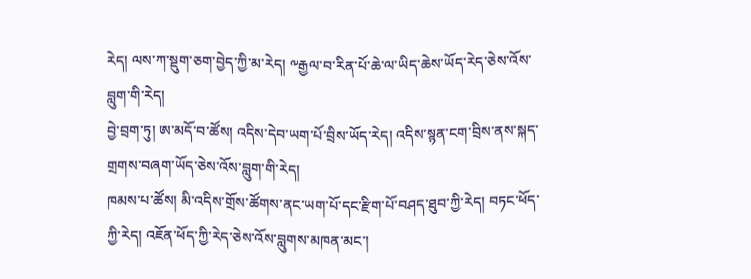རེད། ལས་ཀ་སྡུག་ཅག་བྱེད་ཀྱི་མ་རེད། ༸རྒྱལ་བ་རིན་པོ་ཆེ་ལ་ཡིད་ཆེས་ཡོད་རེད་ཅེས་འོས་བླུག་གི་རེད།
བྱེ་བྲག་ཏུ། ཨ་མདོ་བ་ཚོས། འདིས་དེབ་ཡག་པོ་བྲིས་ཡོད་རེད། འདིས་སྙན་ངག་བྲིས་ནས་སྐད་གྲགས་བཞག་ཡོད་ཅེས་འོས་བླུག་གི་རེད།
ཁམས་པ་ཚོས། མི་འདིས་གྲོས་ཚོགས་ནང་ཡག་པོ་དང་རྫིག་པོ་བཤད་ཐུབ་ཀྱི་རེད། བཏང་ཕོད་ཀྱི་རེད། འཇོན་ཕོད་ཀྱི་རེད་ཅེས་འོས་བླུགས་མཁན་མང་།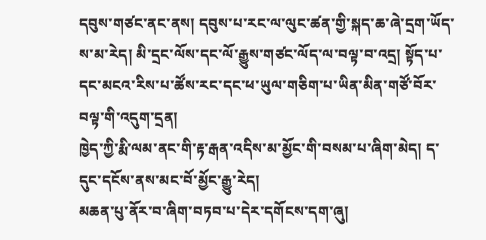དབུས་གཙང་ནང་ནས། དབུས་པ་རང་ལ་ལུང་ཚན་གྱི་སྐད་ཆ་ཞེ་དྲག་ཡོད་ས་མ་རེད། མི་དྲང་ལོས་དང་ལོ་རྒྱུས་གཙང་ལོད་ལ་བལྟ་བ་འདྲ། སྟོད་པ་དང་མངའ་རིས་པ་ཚོས་རང་དང་ཕ་ཡུལ་གཅིག་པ་ཡིན་མིན་གཙོ་བོར་བལྟ་གི་འདུག་དྲན།
ཁྱེད་ཀྱི་རྨི་ལམ་ནང་གི་རྟ་རྒན་འདིས་མ་མྱོང་གི་བསམ་པ་ཞིག་མེད། ད་དུང་དངོས་ནས་མང་བོ་མྱོང་རྒྱུ་རེད།
མཆན་པུ་ནོར་བ་ཞིག་བཏབ་པ་དེར་དགོངས་དག་ཞུ།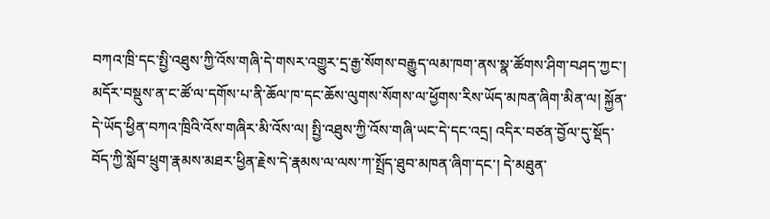བཀའ་ཁྲི་དང་སྤྱི་འཐུས་ཀྱི་འོས་གཞི་དེ་གསར་འགྱུར་དྲ་རྒྱ་སོགས་བརྒྱུད་ལམ་ཁག་ནས་སྣ་ཚོགས་ཤིག་བཤད་ཀྱང་། མདོར་བསྡུས་ན་ང་ཚོ་ལ་དགོས་པ་ནི་ཆོལ་ཁ་དང་ཆོས་ལུགས་སོགས་ལ་ཕྱོགས་རིས་ཡོད་མཁན་ཞིག་མིན་ལ། སྐྱོན་དེ་ཡོད་ཕྱིན་བཀའ་ཁྲིའི་འོས་གཞིར་མི་འོས་ལ། སྤྱི་འཐུས་ཀྱི་འོས་གཞི་ཡང་དེ་དང་འདྲ། འདིར་བཙན་བྱོལ་དུ་སྡོད་བོད་ཀྱི་སློབ་ཕྲུག་རྣམས་མཐར་ཕྱིན་རྗེས་དེ་རྣམས་ལ་ལས་ཀ་སྤྲོད་ཐུབ་མཁན་ཞིག་དང་། དེ་མཐུན་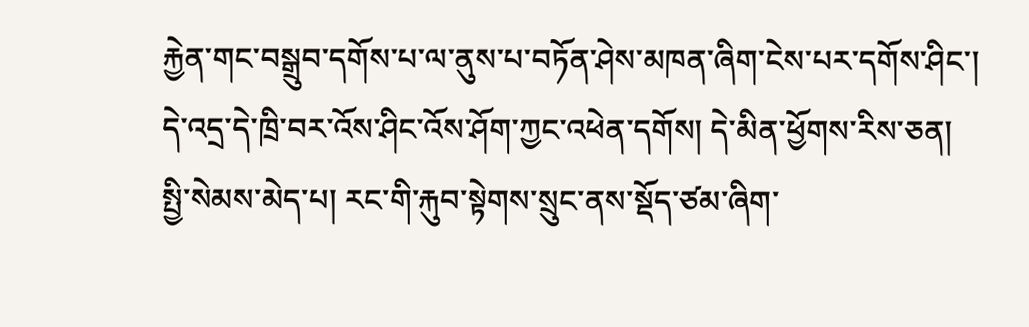རྐྱེན་གང་བསྒྲུབ་དགོས་པ་ལ་ནུས་པ་བཏོན་ཤེས་མཁན་ཞིག་ངེས་པར་དགོས་ཤིང་། དེ་འདྲ་དེ་ཁྲི་བར་འོས་ཤིང་འོས་ཤོག་ཀྱང་འཕེན་དགོས། དེ་མིན་ཕྱོགས་རིས་ཅན། སྤྱི་སེམས་མེད་པ། རང་གི་རྐུབ་སྟེགས་སྲུང་ནས་སྡོད་ཙམ་ཞིག་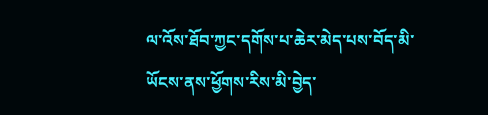ལ་འོས་ཐོབ་ཀྱང་དགོས་པ་ཆེར་མེད་པས་བོད་མི་ཡོངས་ནས་ཕྱོགས་རིས་མི་བྱེད་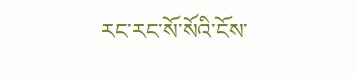རང་རང་སོ་སོའི་ངོས་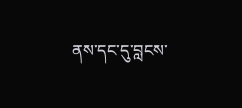ནས་དང་དུ་བླངས་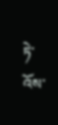ཏེ་འོས་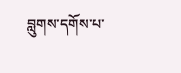བླུགས་དགོས་པ་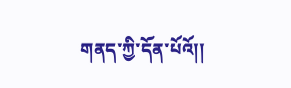གནད་ཀྱི་དོན་པོའོ།།